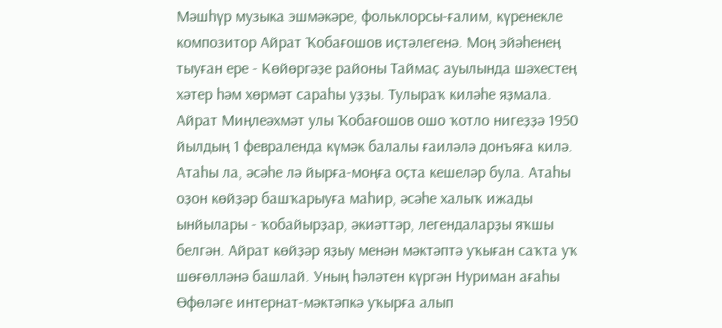Мәшһүр музыка эшмәкәре, фольклорсы-ғалим, күренекле композитор Айрат Ҡобағошов иҫтәлегенә. Моң эйәһенең тыуған ере - Көйөргәҙе районы Таймаҫ ауылында шәхестең хәтер һәм хөрмәт сараһы уҙҙы. Тулыраҡ киләһе яҙмала.
Айрат Миңлеәхмәт улы Ҡобағошов ошо ҡотло нигеҙҙә 1950 йылдың 1 февраленда күмәк балалы ғаиләлә донъяға килә. Атаһы ла, әсәһе лә йырға-моңға оҫта кешеләр була. Атаһы оҙон көйҙәр башҡарыуға маһир, әсәһе халыҡ ижады ынйылары - ҡобайырҙар, әкиәттәр, легендаларҙы яҡшы белгән. Айрат көйҙәр яҙыу менән мәктәптә уҡыған саҡта уҡ шөғөлләнә башлай. Уның һәләтен күргән Нуриман ағаһы Өфөләге интернат-мәктәпкә уҡырға алып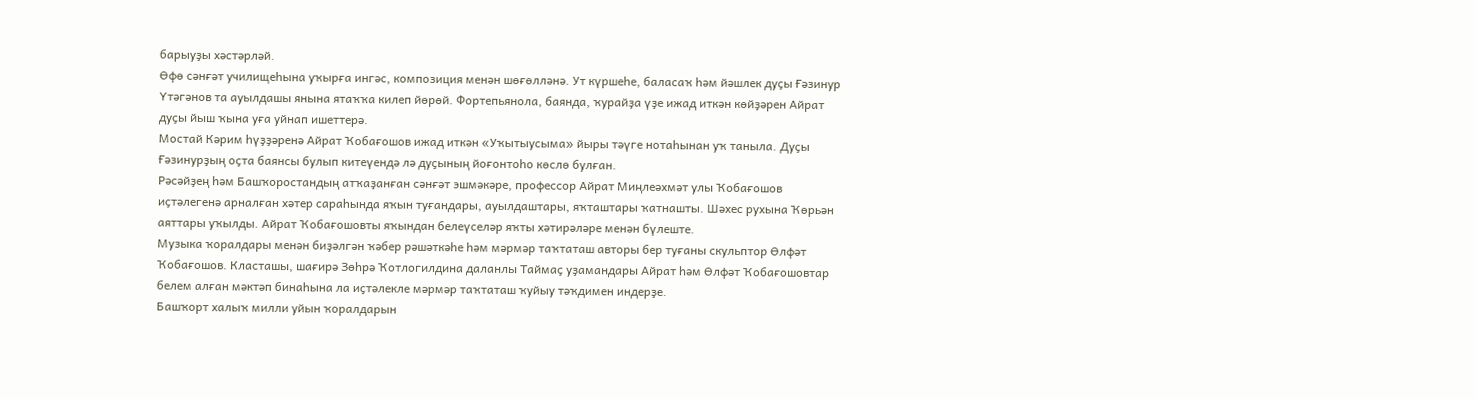барыуҙы хәстәрләй.
Өфө сәнғәт училищеһына уҡырға ингәс, композиция менән шөғөлләнә. Ут күршеһе, баласаҡ һәм йәшлек дуҫы Ғәзинур Үтәгәнов та ауылдашы янына ятаҡҡа килеп йөрөй. Фортепьянола, баянда, ҡурайҙа үҙе ижад иткән көйҙәрен Айрат дуҫы йыш ҡына уға уйнап ишеттерә.
Мостай Кәрим һүҙҙәренә Айрат Ҡобағошов ижад иткән «Уҡытыусыма» йыры тәүге нотаһынан уҡ таныла. Дуҫы Ғәзинурҙың оҫта баянсы булып китеүендә лә дуҫының йоғонтоһо көслө булған.
Рәсәйҙең һәм Башҡоростандың атҡаҙанған сәнғәт эшмәкәре, профессор Айрат Миңлеәхмәт улы Ҡобағошов иҫтәлегенә арналған хәтер сараһында яҡын туғандары, ауылдаштары, яҡташтары ҡатнашты. Шәхес рухына Ҡөрьән аяттары уҡылды. Айрат Ҡобағошовты яҡындан белеүселәр яҡты хәтирәләре менән бүлеште.
Музыка ҡоралдары менән биҙәлгән ҡәбер рәшәткәһе һәм мәрмәр таҡтаташ авторы бер туғаны скульптор Өлфәт Ҡобағошов. Класташы, шағирә Зөһрә Ҡотлогилдина даланлы Таймаҫ уҙамандары Айрат һәм Өлфәт Ҡобағошовтар белем алған мәктәп бинаһына ла иҫтәлекле мәрмәр таҡтаташ ҡуйыу тәҡдимен индерҙе.
Башҡорт халыҡ милли уйын ҡоралдарын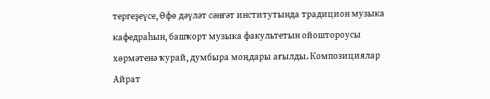тергеҙеүсе, Өфө дәүләт сәнғәт институтында традицион музыка кафедраһын, башҡорт музыка факультетын ойоштороусы хөрмәтенә ҡурай, думбыра моңдары ағылды. Композициялар Айрат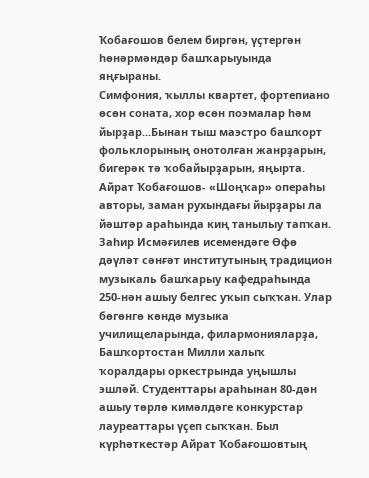Ҡобағошов белем биргән, үҫтергән һөнәрмәндәр башҡарыуында яңғыраны.
Симфония, ҡыллы квартет, фортепиано өсөн соната, хор өсөн поэмалар һәм йырҙар...Бынан тыш маэстро башҡорт фольклорының онотолған жанрҙарын, бигерәк тә ҡобайырҙарын, яңырта.
Айрат Ҡобағошов- «Шоңҡар» операһы авторы, заман рухындағы йырҙары ла йәштәр араһында киң танылыу тапҡан.
Заһир Исмәғилев исемендәге Өфө дәүләт сәнғәт институтының традицион музыкаль башҡарыу кафедраһында 250-нән ашыу белгес уҡып сыҡҡан. Улар бөгөнгө көндә музыка училищеларында, филармонияларҙа, Башҡортостан Милли халыҡ ҡоралдары оркестрында уңышлы эшләй. Студенттары араһынан 80-дән ашыу төрлө кимәлдәге конкурстар лауреаттары үҫеп сыҡҡан. Был күрһәткестәр Айрат Ҡобағошовтың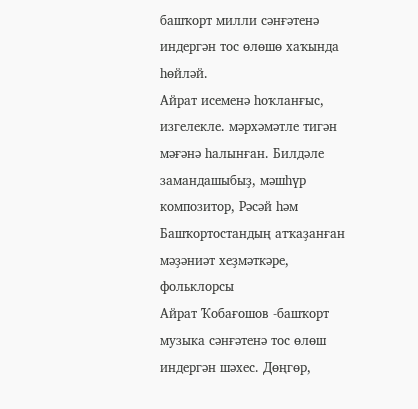башҡорт милли сәнғәтенә индергән тос өлөшө хаҡында һөйләй.
Айрат исеменә һоҡланғыс, изгелекле. мәрхәмәтле тигән мәғәнә һалынған. Билдәле замандашыбыҙ, мәшһүр композитор, Рәсәй һәм Башҡортостандың атҡаҙанған мәҙәниәт хеҙмәткәре, фольклорсы
Айрат Ҡобағошов -башҡорт музыка сәнғәтенә тос өлөш индергән шәхес. Дөңгөр,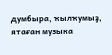думбыра, ҡылҡумыҙ, ятаған музыка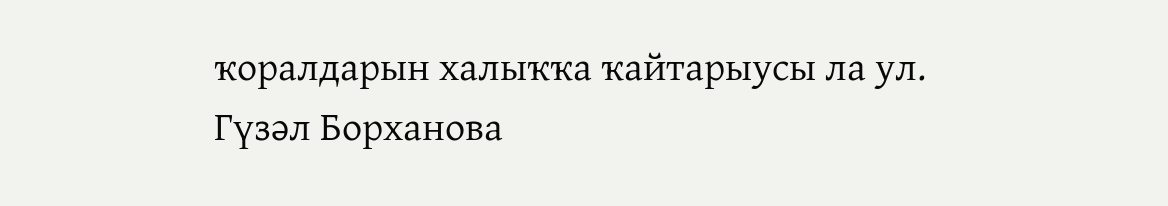ҡоралдарын халыҡҡа ҡайтарыусы ла ул.
Гүзәл Борханова